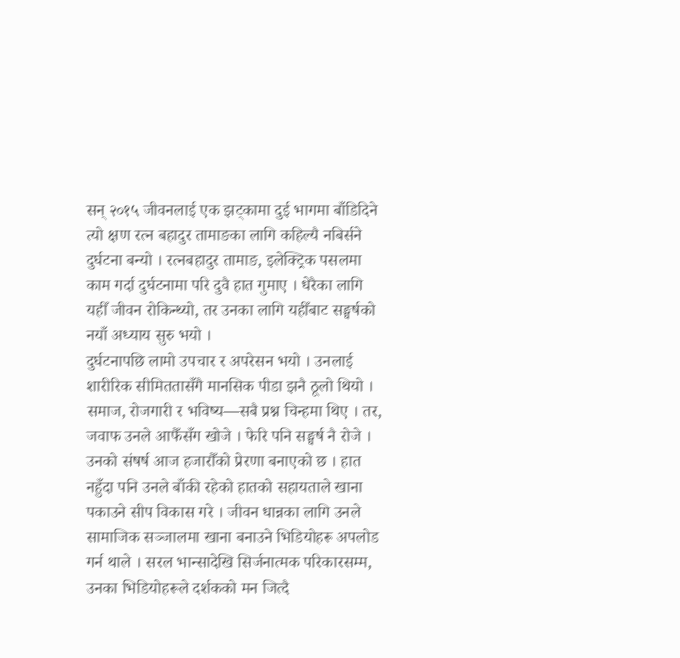सन् २०१५ जीवनलाई एक झट्कामा दुई भागमा बाँडिदिने त्यो क्षण रत्न बहादुर तामाङका लागि कहिल्यै नबिर्सने दुर्घटना बन्यो । रत्नबहादुर तामाङ, इलेक्ट्रिक पसलमा काम गर्दा दुर्घटनामा परि दुवै हात गुमाए । धेरैका लागि यहीँ जीवन रोकिन्थ्यो, तर उनका लागि यहीँबाट सङ्घर्षको नयाँ अध्याय सुरु भयो ।
दुर्घटनापछि लामो उपचार र अपरेसन भयो । उनलाई शारीरिक सीमिततासँगै मानसिक पीडा झनै ठूलो थियो । समाज, रोजगारी र भविष्य—सबै प्रश्न चिन्हमा थिए । तर, जवाफ उनले आफैँसँग खोजे । फेरि पनि सङ्घर्ष नै रोजे ।
उनको संषर्ष आज हजारौँको प्रेरणा बनाएको छ । हात नहुँदा पनि उनले बाँकी रहेको हातको सहायताले खाना पकाउने सीप विकास गरे । जीवन धान्नका लागि उनले सामाजिक सञ्जालमा खाना बनाउने भिडियोहरू अपलोड गर्न थाले । सरल भान्सादेखि सिर्जनात्मक परिकारसम्म, उनका भिडियोहरूले दर्शकको मन जित्दै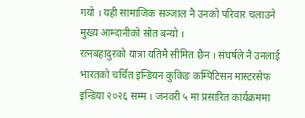गयो । यही सामाजिक सञ्जाल नै उनको परिवार चलाउने मुख्य आम्दानीको स्रोत बन्यो ।
रत्नबहादुरको यात्रा यतिमै सीमित छैन । संघर्षले नै उनलाई भारतको चर्चित इन्डियन कुकिङ कम्पिटिसन मास्टरसेफ इन्डिया २०२६ सम्म । जनवरी ५ मा प्रसारित कार्यक्रममा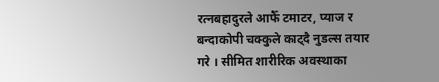रत्नबहादुरले आफैँ टमाटर, प्याज र बन्दाकोपी चक्कुले काट्दै नुडल्स तयार गरे । सीमित शारीरिक अवस्थाका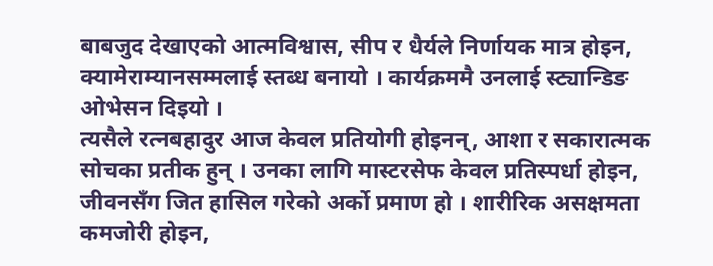बाबजुद देखाएको आत्मविश्वास, सीप र धैर्यले निर्णायक मात्र होइन, क्यामेराम्यानसम्मलाई स्तब्ध बनायो । कार्यक्रममै उनलाई स्ट्यान्डिङ ओभेसन दिइयो ।
त्यसैले रत्नबहादुर आज केवल प्रतियोगी होइनन्, आशा र सकारात्मक सोचका प्रतीक हुन् । उनका लागि मास्टरसेफ केवल प्रतिस्पर्धा होइन, जीवनसँग जित हासिल गरेको अर्को प्रमाण हो । शारीरिक असक्षमता कमजोरी होइन,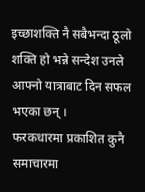इच्छाशक्ति नै सबैभन्दा ठूलो शक्ति हो भन्ने सन्देश उनले आफ्नो यात्राबाट दिन सफल भएका छन् ।
फरकधारमा प्रकाशित कुनै समाचारमा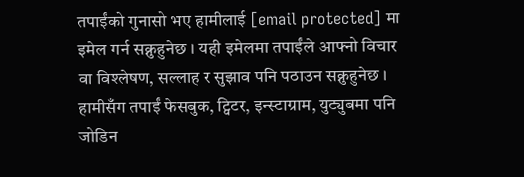तपाईंको गुनासो भए हामीलाई [email protected] मा इमेल गर्न सक्नुहुनेछ । यही इमेलमा तपाईंले आफ्नो विचार वा विश्लेषण, सल्लाह र सुझाव पनि पठाउन सक्नुहुनेछ । हामीसँग तपाईं फेसबुक, ट्विटर, इन्स्टाग्राम, युट्युबमा पनि जोडिन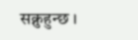सक्नुहुन्छ ।